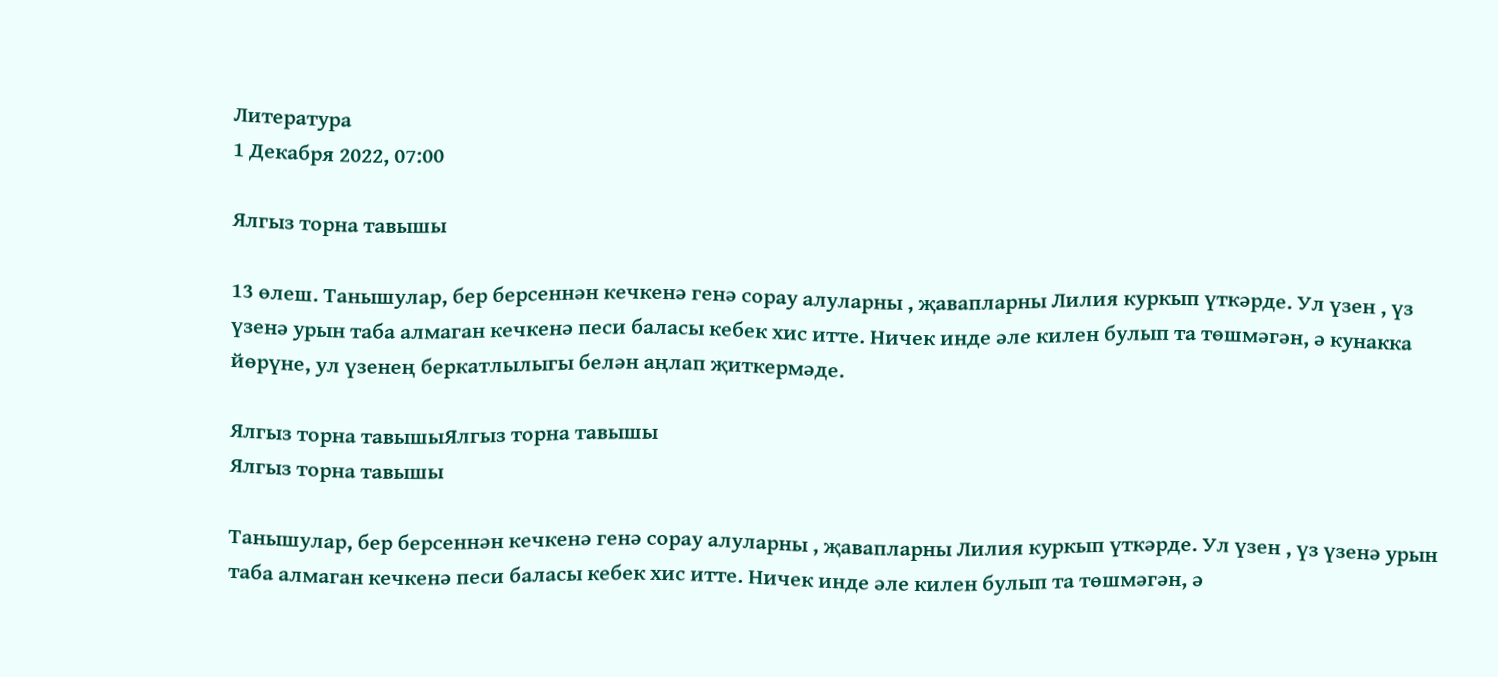Литература
1 Декабря 2022, 07:00

Ялгыз торна тавышы

13 өлеш. Танышулар, бер берсеннән кечкенә генә сорау алуларны , җавапларны Лилия куркып үткәрде. Ул үзен , үз үзенә урын таба алмаган кечкенә песи баласы кебек хис итте. Ничек инде әле килен булып та төшмәгән, ә кунакка йөрүне, ул үзенең беркатлылыгы белән аңлап җиткермәде.

Ялгыз торна тавышыЯлгыз торна тавышы
Ялгыз торна тавышы

Танышулар, бер берсеннән кечкенә генә сорау алуларны , җавапларны Лилия куркып үткәрде. Ул үзен , үз үзенә урын таба алмаган кечкенә песи баласы кебек хис итте. Ничек инде әле килен булып та төшмәгән, ә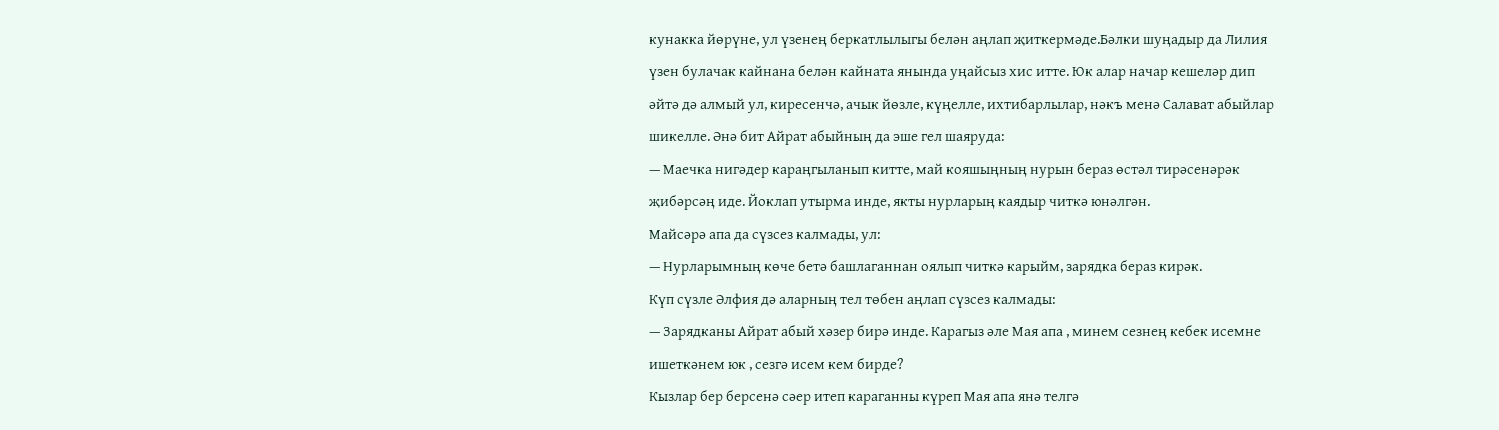кунакка йөрүне, ул үзенең беркатлылыгы белән аңлап җиткермәде.Бәлки шуңадыр да Лилия үзен булачак кайнана белән кайната янында уңайсыз хис итте. Юк алар начар кешеләр дип әйтә дә алмый ул, киресенчә, ачык йөзле, күңелле, ихтибарлылар, нәкъ менә Салават абыйлар шикелле. Әнә бит Айрат абыйның да эше гел шаяруда:
— Маечка нигәдер караңгыланып китте, май кояшыңның нурын бераз өстәл тирәсенәрәк җибәрсәң иде. Йоклап утырма инде, якты нурларың каядыр читкә юнәлгән.
Майсәрә апа да сүзсез калмады, ул:
— Нурларымның көче бетә башлаганнан оялып читкә карыйм, зарядка бераз кирәк.
Күп сүзле Әлфия дә аларның тел төбен аңлап сүзсез калмады:
— Зарядканы Айрат абый хәзер бирә инде. Карагыз әле Мая апа , минем сезнең кебек исемне ишеткәнем юк , сезгә исем кем бирде?
Кызлар бер берсенә сәер итеп караганны күреп Мая апа янә телгә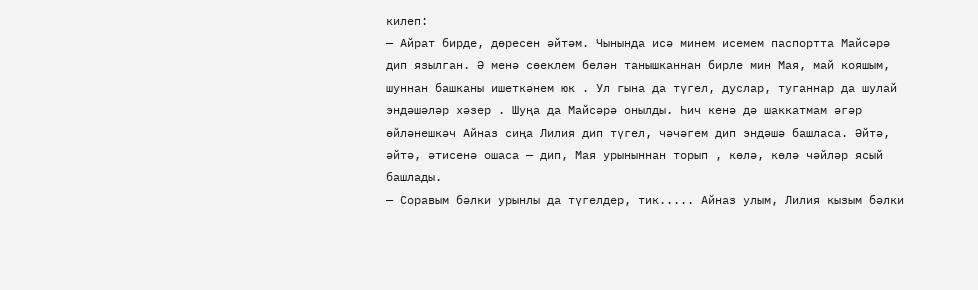килеп:
— Айрат бирде, дөресен әйтәм. Чынында исә минем исемем паспортта Майсәрә дип язылган. Ә менә сөеклем белән танышканнан бирле мин Мая, май кояшым, шуннан башканы ишеткәнем юк . Ул гына да түгел, дуслар, туганнар да шулай эндәшәләр хәзер . Шуңа да Майсәрә онылды. Һич кенә дә шаккатмам әгәр өйләнешкәч Айназ сиңа Лилия дип түгел, чәчәгем дип эндәшә башласа. Әйтә, әйтә, әтисенә ошаса — дип, Мая урыныннан торып , көлә, көлә чәйләр ясый башлады.
— Соравым бәлки урынлы да түгелдер, тик..... Айназ улым, Лилия кызым бәлки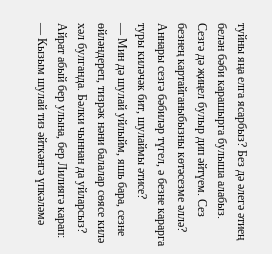туйны яңа елга ясарбыз? Без дә әлегә әтиең белән бәби карашырга булыша алабыз. Сезгә дә җиңел булыр дип әйтүем. Сез безнең картайганыбызны көтәсезме әллә? Аннары сезгә бәбиләр түгел, ә безне карарга туры киләчәк бит, шулаймы әтисе?
— Мин дә шулай уйлыйм, яшь бара, сезне өйләндереп, тизрәк нәни балалар сөясе килә хәл булганда. Бәлки чыннан да уйларсыз?
Айрат абый бер улына, бер Лилиягә карап:
— Кызым шулай тиз әйткәнгә үпкәләмә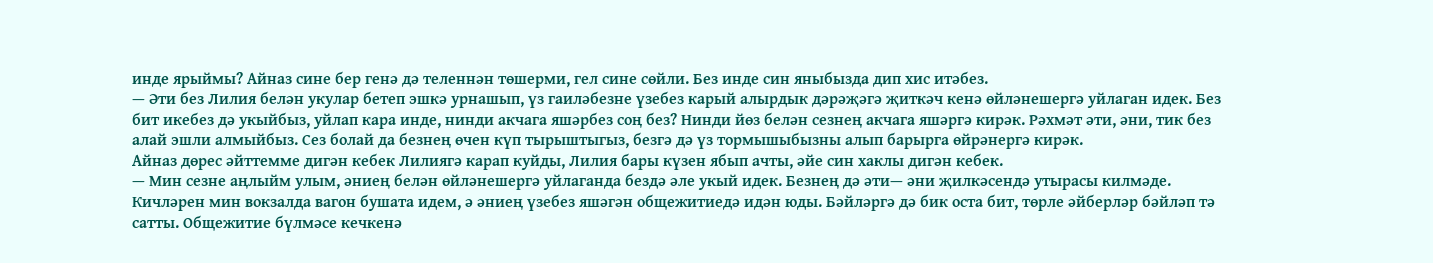инде ярыймы? Айназ сине бер генә дә теленнән төшерми, гел сине сөйли. Без инде син яныбызда дип хис итәбез.
— Әти без Лилия белән укулар бетеп эшкә урнашып, үз гаиләбезне үзебез карый алырдык дәрәҗәгә җиткәч кенә өйләнешергә уйлаган идек. Без бит икебез дә укыйбыз, уйлап кара инде, нинди акчага яшәрбез соң без? Нинди йөз белән сезнең акчага яшәргә кирәк. Рәхмәт әти, әни, тик без алай эшли алмыйбыз. Сез болай да безнең өчен күп тырыштыгыз, безгә дә үз тормышыбызны алып барырга өйрәнергә кирәк.
Айназ дөрес әйттемме дигән кебек Лилиягә карап куйды, Лилия бары күзен ябып ачты, әйе син хаклы дигән кебек.
— Мин сезне аңлыйм улым, әниең белән өйләнешергә уйлаганда бездә әле укый идек. Безнең дә әти— әни җилкәсендә утырасы килмәде. Кичләрен мин вокзалда вагон бушата идем, ә әниең үзебез яшәгән общежитиедә идән юды. Бәйләргә дә бик оста бит, төрле әйберләр бәйләп тә сатты. Общежитие бүлмәсе кечкенә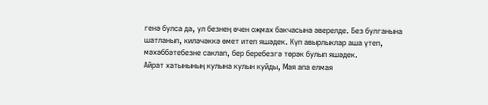генә булса да, ул безнең өчен оҗмах бакчасына әверелде. Без булганына шатланып, киләчәккә өмет итеп яшәдек. Күп авырлыклар аша үтеп, мәхәббәтебезне саклап, бер беребезгә төрәк булып яшәдек.
Айрат хатынының кулына кулын куйды, Мая апа елмая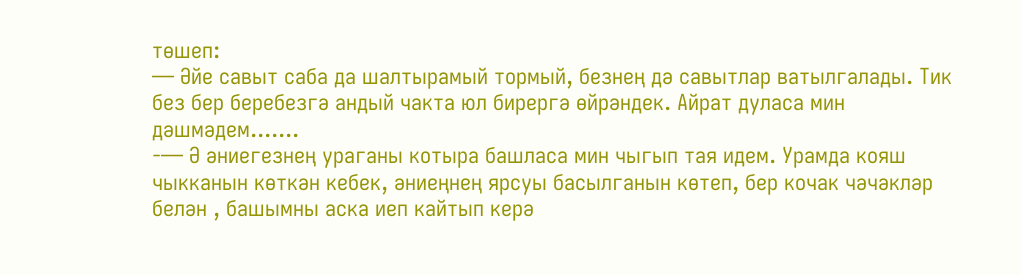төшеп:
— Әйе савыт саба да шалтырамый тормый, безнең дә савытлар ватылгалады. Тик без бер беребезгә андый чакта юл бирергә өйрәндек. Айрат дуласа мин дәшмәдем.......
-— Ә әниегезнең ураганы котыра башласа мин чыгып тая идем. Урамда кояш чыкканын көткән кебек, әниеңнең ярсуы басылганын көтеп, бер кочак чәчәкләр белән , башымны аска иеп кайтып керә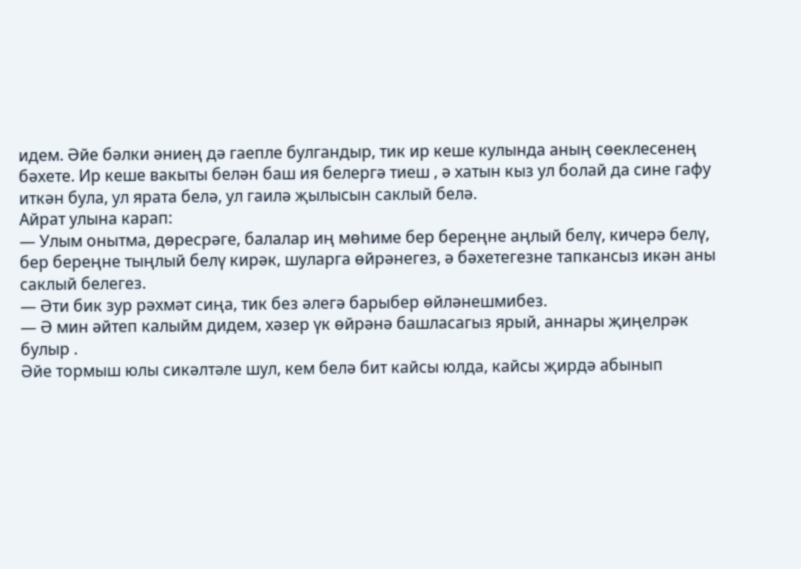идем. Әйе бәлки әниең дә гаепле булгандыр, тик ир кеше кулында аның сөеклесенең бәхете. Ир кеше вакыты белән баш ия белергә тиеш , ә хатын кыз ул болай да сине гафу иткән була, ул ярата белә, ул гаилә җылысын саклый белә.
Айрат улына карап:
— Улым онытма, дөресрәге, балалар иң мөһиме бер береңне аңлый белү, кичерә белү, бер береңне тыңлый белү кирәк, шуларга өйрәнегез, ә бәхетегезне тапкансыз икән аны саклый белегез.
— Әти бик зур рәхмәт сиңа, тик без әлегә барыбер өйләнешмибез.
— Ә мин әйтеп калыйм дидем, хәзер үк өйрәнә башласагыз ярый, аннары җиңелрәк булыр .
Әйе тормыш юлы сикәлтәле шул, кем белә бит кайсы юлда, кайсы җирдә абынып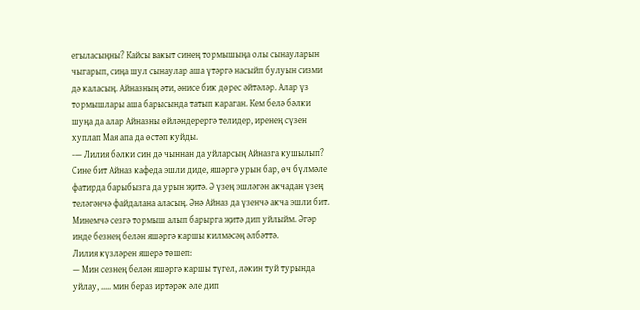егыласыңны? Кайсы вакыт синең тормышыңа олы сынауларын чыгарып, сиңа шул сынаулар аша үтәргә насыйп булуын сизми дә каласың. Айназның әти, әнисе бик дөрес әйтәләр. Алар үз тормышлары аша барысында татып караган. Кем белә бәлки шуңа да алар Айназны өйләндерергә телидер, иренең сүзен хуплап Мая апа да өстәп куйды.
-— Лилия бәлки син дә чыннан да уйларсың Айназга кушылып? Сине бит Айназ кафеда эшли диде, яшәргә урын бар, өч бүлмәле фатирда барыбызга да урын җитә. Ә үзең эшләгән акчадан үзең теләгәнчә файдалана аласың. Әнә Айназ да үзенчә акча эшли бит. Минемчә сезгә тормыш алып барырга җитә дип уйлыйм. Әгәр инде безнең белән яшәргә каршы килмәсәң әлбәттә.
Лилия күзләрен яшерә төшеп:
— Мин сезнең белән яшәргә каршы түгел, ләкин туй турында уйлау, ..... мин бераз иртәрәк әле дип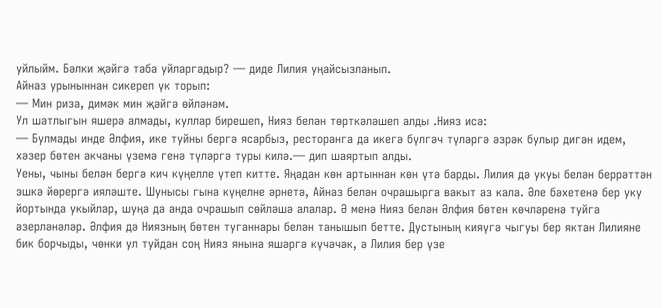уйлыйм. Бәлки җәйгә таба уйларгадыр? — диде Лилия уңайсызланып.
Айназ урыныннан сикереп үк торып:
— Мин риза, димәк мин җәйгә өйләнәм.
Ул шатлыгын яшерә алмады, куллар бирешеп, Нияз белән төрткәләшеп алды .Нияз исә:
— Булмады инде Әлфия, ике туйны бергә ясарбыз, ресторанга да икегә бүлгәч түләргә әзрәк булыр дигән идем, хәзер бөтен акчаны үземә генә түләргә туры килә.— дип шаяртып алды.
Уены, чыны белән бергә кич күңелле үтеп китте. Яңадан көн артыннан көн үтә барды. Лилия дә укуы белән беррәттән эшкә йөрергә ияләште. Шунысы гына күңелне әрнетә, Айназ белән очрашырга вакыт аз кала. Әле бәхетенә бер уку йортында укыйлар, шуңа да анда очрашып сөйләшә алалар. Ә менә Нияз белән Әлфия бөтен көчләренә туйга әзерләнәләр. Әлфия дә Ниязның бөтен туганнары белән танышып бетте. Дустының кияүгә чыгуы бер яктан Лилияне бик борчыды, чөнки ул туйдан соң Нияз янына яшәргә күчәчәк, ә Лилия бер үзе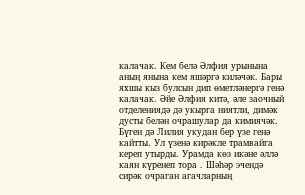калачак. Кем белә Әлфия урынына аның янына кем яшәргә киләчәк. Бары яхшы кыз булсын дип өметләнергә генә калачак. Әйе Әлфия китә, әле заочный отделениядә дә укырга ниятли, димәк дусты белән очрашулар да кимиячәк. Бүген дә Лилия укудан бер үзе генә кайтты. Ул үзенә кирәкле трамвайга кереп утырды. Урамда көз икәне әллә каян күренеп тора . Шәһәр эчендә сирәк очраган агачларның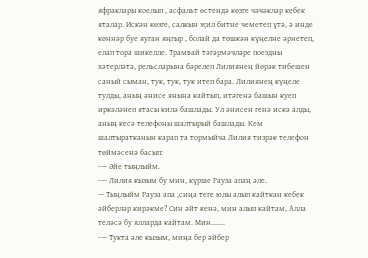яфраклары коелып , асфальт өстендә көзге чәчәкләр кебек яталар. Искән көзге, салкын җил битне чеметеп үтә, ә инде көннәр буе яуган яңгыр , болай да төшкән күңелне әрнетеп, елап тора шикелле. Трамвай тәгәрмәчләре поездны хәтерләтә, рельсларына бәрелеп Лилиянең йөрәк тибешен саный сыман, тук, тук, тук итеп бара. Лилиянең күңеле тулды, аның әнисе янына кайтып, итәгенә башын куеп иркәләнеп ятасы килә башлады. Ул әнисен генә искә алды, аның кесә телефоны шалтырый башлады. Кем шалтыратканын карап та тормыйча Лилия тизрәк телефон төймәсенә басып:
-— Әйе тыңлыйм.
-— Лилия кызым бу мин, күрше Рауза апаң әле.
— Тыңлыйм Рауза апа ,сиңа теге юлы алып кайткан кебек әйберләр кирәкме? Син әйт кенә, мин алып кайтам, Алла теләсә бу ялларда кайтам. Мин.......
-— Тукта әле кызым, миңа бер әйбер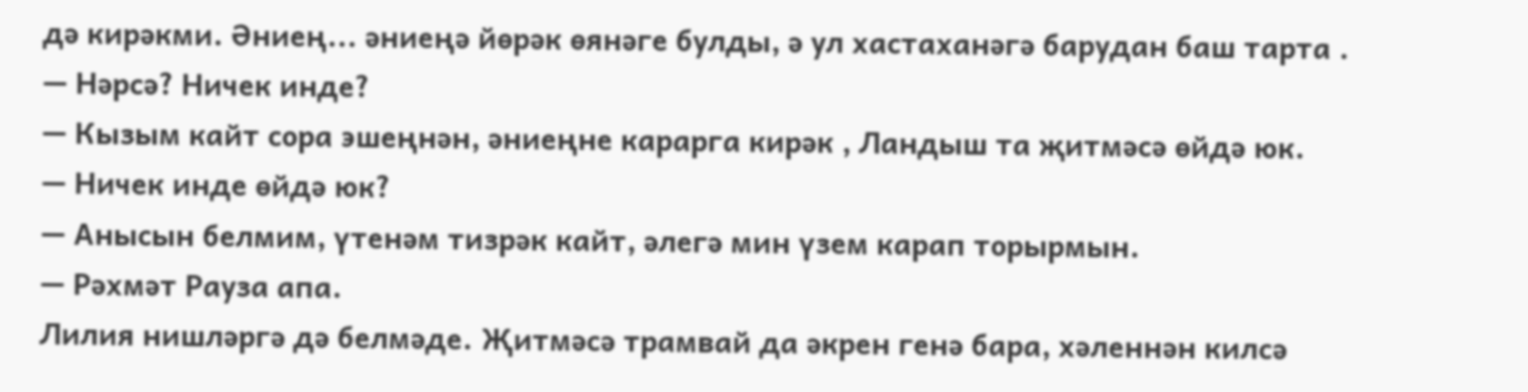дә кирәкми. Әниең... әниеңә йөрәк өянәге булды, ә ул хастаханәгә барудан баш тарта .
— Нәрсә? Ничек инде?
— Кызым кайт сора эшеңнән, әниеңне карарга кирәк , Ландыш та җитмәсә өйдә юк.
— Ничек инде өйдә юк?
— Анысын белмим, үтенәм тизрәк кайт, әлегә мин үзем карап торырмын.
— Рәхмәт Рауза апа.
Лилия нишләргә дә белмәде. Җитмәсә трамвай да әкрен генә бара, хәленнән килсә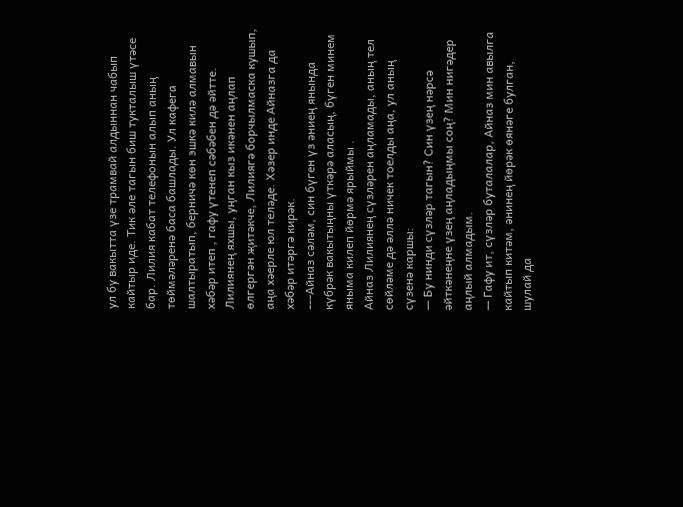ул бу вакытта үзе трамвай алдыннан чабып кайтыр иде. Тик әле тагын биш тукталыш үтәсе бар. Лилия кабат телефонын алып аның төймәләренә баса башлады. Ул кафега шалтыратып, берничә көн эшкә килә алмавын хәбәр итеп , гафу үтенеп сәбәбен дә әйтте. Лилиянең яхшы, уңган кыз икәнен аңлап өлгергән җитәкче, Лилиягә борчылмаска кушып, аңа хәерле юл теләде. Хәзер инде Айназга да хәбәр итәргә кирәк.
---Айназ сәләм, син бүген үз әниең янында күбрәк вакытыңны үткәрә аласың, бүген минем яныма килеп йөрмә ярыймы .
Айназ Лилиянең сүзләрен аңламады, аның тел сөйләме дә әллә ничек тоелды аңа, ул аның сүзенә каршы:
— Бу нинди сүзләр тагын? Син үзең нәрсә әйткәнеңне үзең аңладыңмы соң? Мин нигәдер аңлый алмадым.
— Гафу ит, сүзләр буталалар, Айназ мин авылга кайтып китәм, әнинең йөрәк өянәге булган, шулай да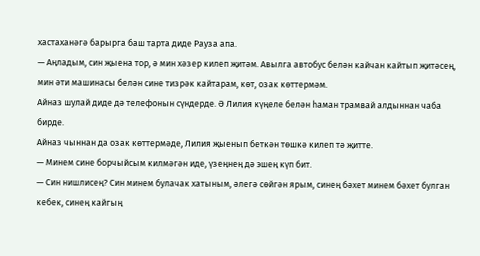хастаханәгә барырга баш тарта диде Рауза апа.
— Аңладым, син җыена тор, ә мин хәзер килеп җитәм. Авылга автобус белән кайчан кайтып җитәсең, мин әти машинасы белән сине тизрәк кайтарам, көт, озак көттермәм.
Айназ шулай диде дә телефонын сүндерде. Ә Лилия күңеле белән һаман трамвай алдыннан чаба бирде.
Айназ чыннан да озак көттермәде, Лилия җыенып беткән төшкә килеп тә җитте.
— Минем сине борчыйсым килмәгән иде, үзеңнең дә эшең күп бит.
— Син нишлисең? Син минем булачак хатыным, әлегә сөйгән ярым, синең бәхет минем бәхет булган кебек, синең кайгың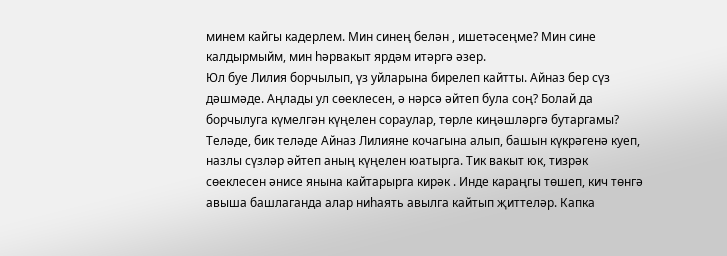минем кайгы кадерлем. Мин синең белән , ишетәсеңме? Мин сине калдырмыйм, мин һәрвакыт ярдәм итәргә әзер.
Юл буе Лилия борчылып, үз уйларына бирелеп кайтты. Айназ бер сүз дәшмәде. Аңлады ул сөеклесен, ә нәрсә әйтеп була соң? Болай да борчылуга күмелгән күңелен сораулар, төрле киңәшләргә бутаргамы? Теләде, бик теләде Айназ Лилияне кочагына алып, башын күкрәгенә куеп, назлы сүзләр әйтеп аның күңелен юатырга. Тик вакыт юк, тизрәк сөеклесен әнисе янына кайтарырга кирәк . Инде караңгы төшеп, кич төнгә авыша башлаганда алар ниһаять авылга кайтып җиттеләр. Капка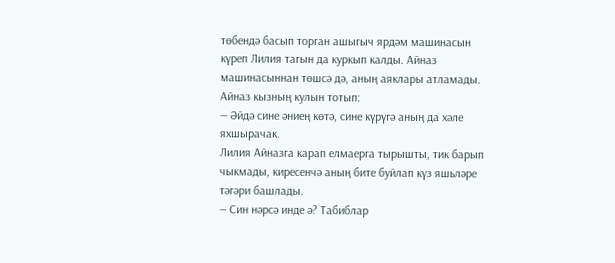төбендә басып торган ашыгыч ярдәм машинасын күреп Лилия тагын да куркып калды. Айназ машинасыннан төшсә дә, аның аяклары атламады. Айназ кызның кулын тотып:
— Әйдә сине әниең көтә, сине күрүгә аның да хәле яхшырачак.
Лилия Айназга карап елмаерга тырышты, тик барып чыкмады, киресенчә аның бите буйлап күз яшьләре тәгәри башлады.
— Син нәрсә инде ә? Табиблар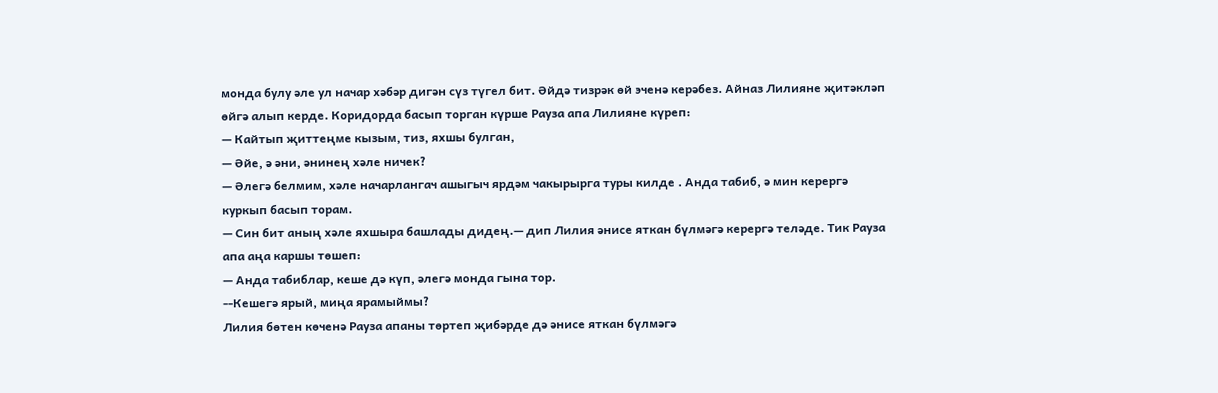монда булу әле ул начар хәбәр дигән сүз түгел бит. Әйдә тизрәк өй эченә керәбез. Айназ Лилияне җитәкләп өйгә алып керде. Коридорда басып торган күрше Рауза апа Лилияне күреп:
— Кайтып җиттеңме кызым, тиз, яхшы булган,
— Әйе, ә әни, әнинең хәле ничек?
— Әлегә белмим, хәле начарлангач ашыгыч ярдәм чакырырга туры килде . Анда табиб, ә мин керергә куркып басып торам.
— Син бит аның хәле яхшыра башлады дидең.— дип Лилия әнисе яткан бүлмәгә керергә теләде. Тик Рауза апа аңа каршы төшеп:
— Анда табиблар, кеше дә күп, әлегә монда гына тор.
--Кешегә ярый, миңа ярамыймы?
Лилия бөтен көченә Рауза апаны төртеп җибәрде дә әнисе яткан бүлмәгә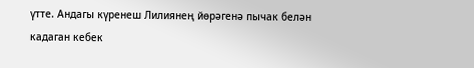үтте. Андагы күренеш Лилиянең йөрәгенә пычак белән кадаган кебек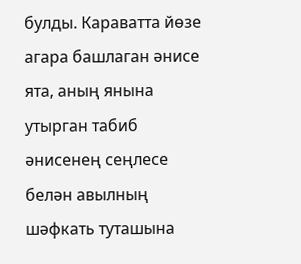булды. Караватта йөзе агара башлаган әнисе ята, аның янына утырган табиб әнисенең сеңлесе белән авылның шәфкать туташына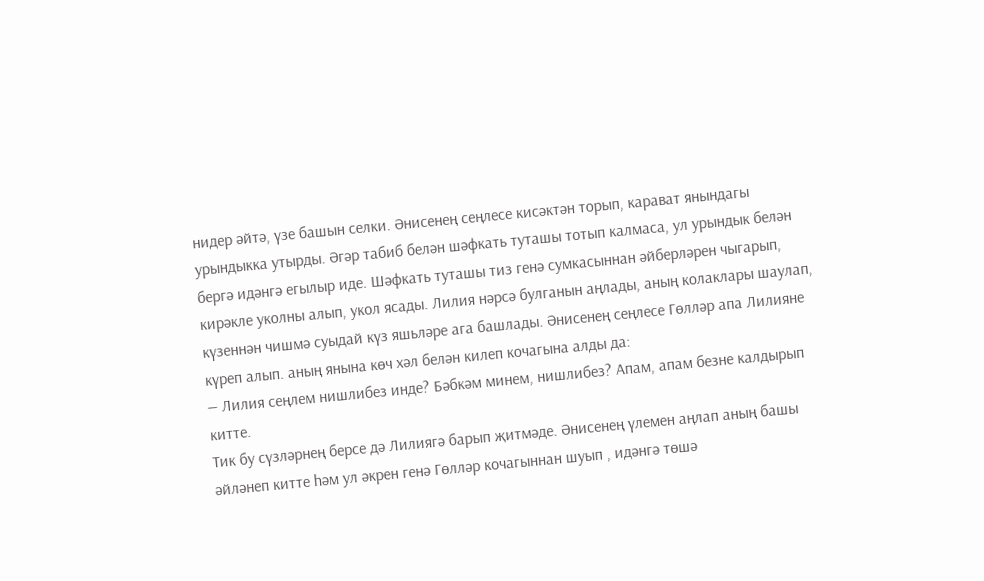нидер әйтә, үзе башын селки. Әнисенең сеңлесе кисәктән торып, карават янындагы урындыкка утырды. Әгәр табиб белән шәфкать туташы тотып калмаса, ул урындык белән бергә идәнгә егылыр иде. Шәфкать туташы тиз генә сумкасыннан әйберләрен чыгарып, кирәкле уколны алып, укол ясады. Лилия нәрсә булганын аңлады, аның колаклары шаулап, күзеннән чишмә суыдай күз яшьләре ага башлады. Әнисенең сеңлесе Гөлләр апа Лилияне күреп алып. аның янына көч хәл белән килеп кочагына алды да:
— Лилия сеңлем нишлибез инде? Бәбкәм минем, нишлибез? Апам, апам безне калдырып китте.
Тик бу сүзләрнең берсе дә Лилиягә барып җитмәде. Әнисенең үлемен аңлап аның башы әйләнеп китте һәм ул әкрен генә Гөлләр кочагыннан шуып , идәнгә төшә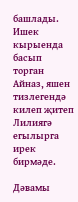башлады. Ишек кырыенда басып торган Айназ, яшен тизлегендә килеп җитеп Лилиягә егылырга ирек бирмәде.

Дәвамы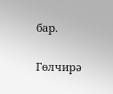бар.

Гөлчирә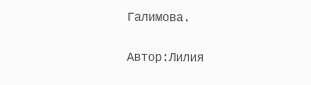Галимова.

Автор:Лилия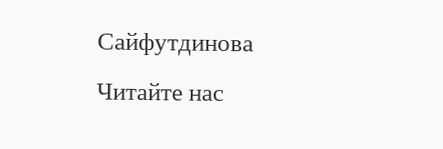Сайфутдинова
Читайте нас